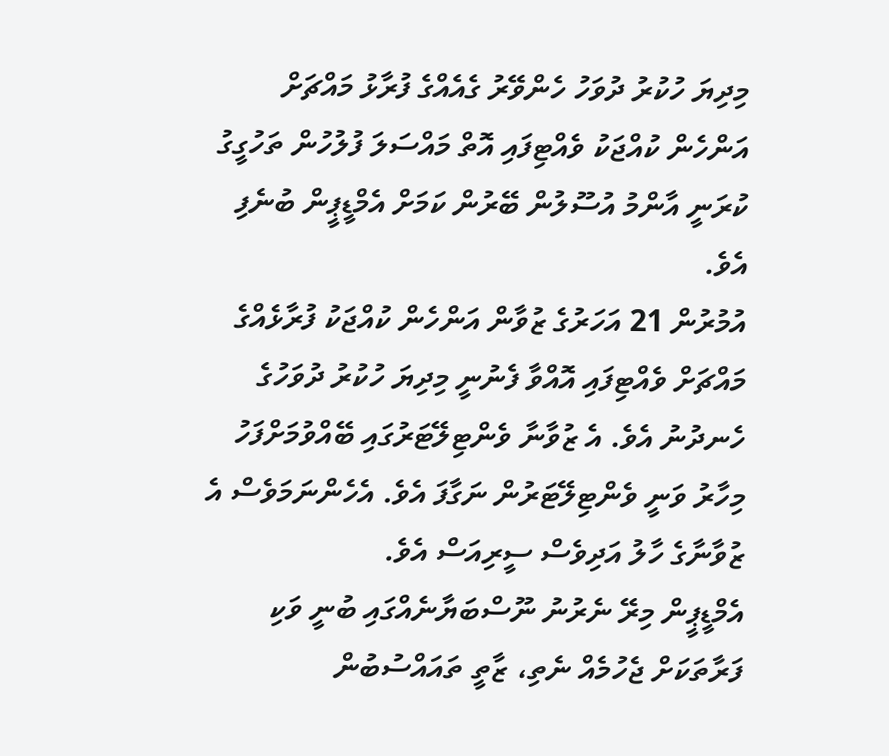މިދިޔަ ހުކުރު ދުވަހު ހެންވޭރު ގެއެއްގެ ފުރާޅު މައްޗަށް އަންހެން ކުއްޖަކު ވެއްޓިފައި އޮތް މައްސަލަ ފުލުހުން ތަހުގީގު ކުރަނީ އާންމު އުސޫލުން ބޭރުން ކަމަށް އެމްޑީޕީން ބުނެފި އެވެ.
އުމުރުން 21 އަހަރުގެ ޒުވާން އަންހެން ކުއްޖަކު ފުރާޅެއްގެ މައްޗަށް ވެއްޓިފައި އޮއްވާ ފެނުނީ މިދިޔަ ހުކުރު ދުވަހުގެ ހެނދުނު އެވެ. އެ ޒުވާނާ ވެންޓިލޭޓަރުގައި ބޭއްވުމަށްފަހު މިހާރު ވަނީ ވެންޓިލޭޓަރުން ނަގާފަ އެވެ. އެހެންނަމަވެސް އެ ޒުވާނާގެ ހާލު އަދިވެސް ސީރިއަސް އެވެ.
އެމްޑީޕީން މިރޭ ނެރުނު ނޫސްބަޔާނެއްގައި ބުނީ ވަކި ފަރާތަކަށް ޖެހުމެއް ނެތި، ޒާތީ ތައައްސުބުން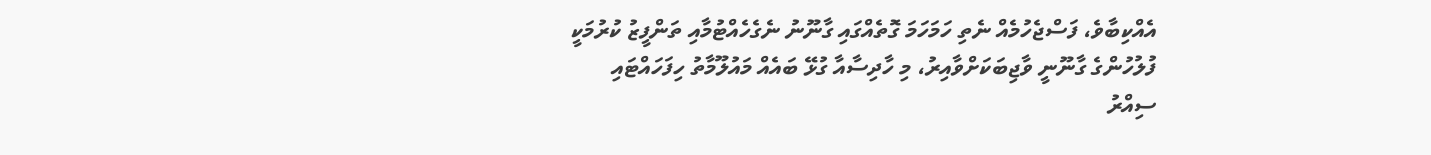އެއްކިބާވެ، ފަސްޖެހުމެއް ނެތި ހަމަހަމަ ގޮތެއްގައި ގާނޫނު ނެގެހެއްޓުމާއި ތަންފީޒު ކުރުމަކީ ފުލުހުންގެ ގާނޫނީ ވާޖިބަކަށްވާއިރު، މި ހާދިސާއާ ގުޅޭ ބައެއް މައުލޫމާތު ހިފަހައްޓައި ސިއްރު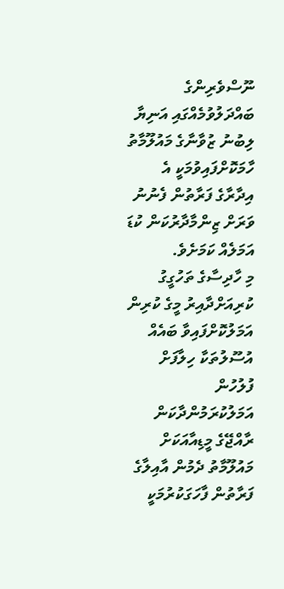ނޫސްވެރިންގެ ބައްދަލުވުމެއްގައި އަނިޔާ ލިބުނު ޒުވާނާގެ މައުލޫމާތު ހާމަކޮށްފައިވުމަކީ އެ އިދާރާގެ ފަރާތުން ފެނުނު ވަރަށް ޒިންމާދާރުކަން ކުޑަ އަމަލެއް ކަމަށެވެ.
މި ހާދިސާގެ ތަހުގީގު ކުރިއަށްދާއިރު މީގެ ކުރިން އަމަލުކޮށްފައިވާ ބައެއް އުސޫލުތަކާ ހިލާފަށް ފުލުހުން އަމަލުކުރަމުންދާކަން ރާއްޖޭގެ މީޑިއާއަކަށް މައުލޫމާތު ދެމުން އާއިލާގެ ފަރާތުން ފާހަގަކުރުމަކީ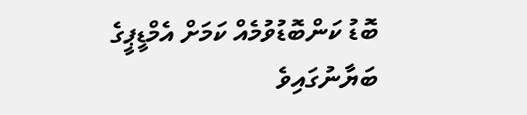ބޮޑު ކަންބޮޑުވުމެއް ކަމަށް އެމްޑީޕީގެ ބަޔާނުގައިވެ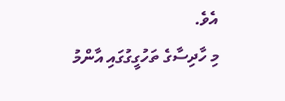އެވެ.
މި ހާދިސާގެ ތަހުގީގުގައި އާންމު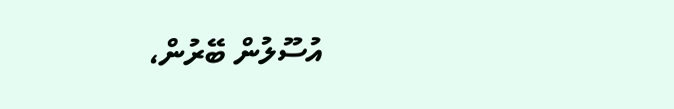އުސޫލުން ބޭރުން،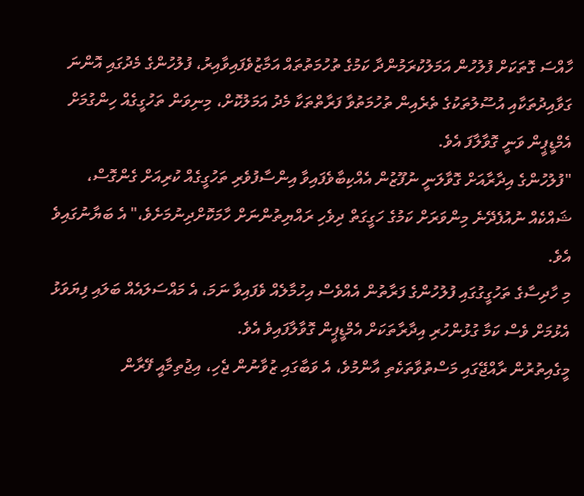ހާއްސަ ގޮތަކަށް ފުލުހުން އަމަލުކުރަމުންދާ ކަމުގެ ތުހުމަތުތައް އަމާޒުވެފައިވާއިރު، ފުލުހުންގެ މެދުގައި އޮންނަ ގަވާއިދުތަކާއި އުސޫލުތަކުގެ ތެރެއިން ތުހުމަތުވާ ފަރާތްތަކާ މެދު އަމަލުކޮށް، މިނިވަން ތަހުގީގެއް ހިންގުމަށް އެމްޑީޕީން ވަނީ ގޮވާލާފަ އެވެ.
"ފުލުހުންގެ އިދާރާއަށް ގޮވާލަނީ ނުފޫޒުން އެއްކިބާވެފައިވާ އިންސާފުވެރި ތަހުގީގެއް ކުރިއަށް ގެންގޮސް، ޝައްކެއް ނުއުފެދޭނެ މިންވަރަށް ކަމުގެ ހަގީގަތް ދިވެހި ރައްޔިތުންނަށް ހާމަކޮށްދިނުމަށެވެ،" އެ ބަޔާނުގައިވެ އެވެ.
މި ހާދިސާގެ ތަހުގީގުގައި ފުލުހުންގެ ފަރާތުން އެއްވެސް އިހުމާލެއް ވެފައިވާ ނަމަ، އެ މައްސަލައެއް ބަލައި ފިޔަވަޅު އެޅުމަށް ވެސް ކަމާ ގުޅުންހުރި އިދާރާތަކަށް އެމްޑީޕީން ގޮވާލާފައިވެ އެވެ.
މީގެއިތުރުން ރާއްޖޭގައި މަސްތުވާތަކެތި އާންމުވެ، އެ ވަބާގައި ޒުވާނުން ޖެހި، އިޖުތިމާއީ ފޭރާން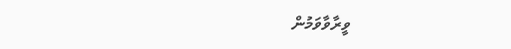ވީރާވާވަމުން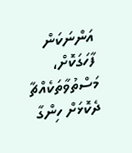އަންނަކަން ފާހަގަކޮށް، މަސްތުވާތަކެއްޗާ ދެކޮޅަށް ހިންގާ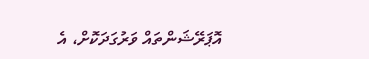އޮޕަރޭޝަންތައް ވަރުގަދަކޮށް، އެ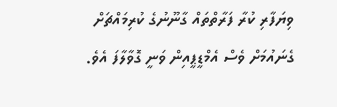ވިޔަފާރި ކުރާ ފަރާތްތައް ގާނޫނުގެ ކުރިމައްޗަށް ގެނައުމަށް ވެސް އެމްޑީޕީއިން ވަނީ ގޮވާލާފަ އެވެ.